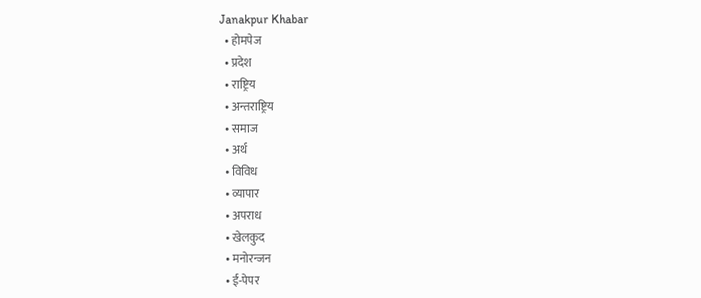Janakpur Khabar
  • होमपेज
  • प्रदेश
  • राष्ट्रिय
  • अन्तराष्ट्रिय
  • समाज
  • अर्थ
  • विविध
  • व्यापार
  • अपराध
  • खेलकुद
  • मनोरन्जन
  • ई-पेपर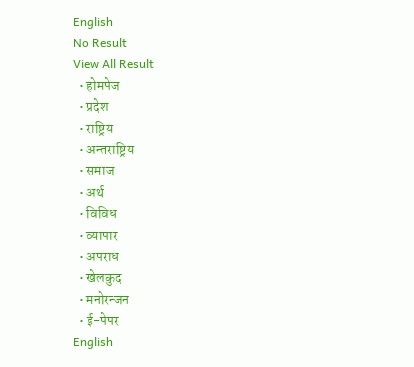English
No Result
View All Result
  • होमपेज
  • प्रदेश
  • राष्ट्रिय
  • अन्तराष्ट्रिय
  • समाज
  • अर्थ
  • विविध
  • व्यापार
  • अपराध
  • खेलकुद
  • मनोरन्जन
  • ई-पेपर
English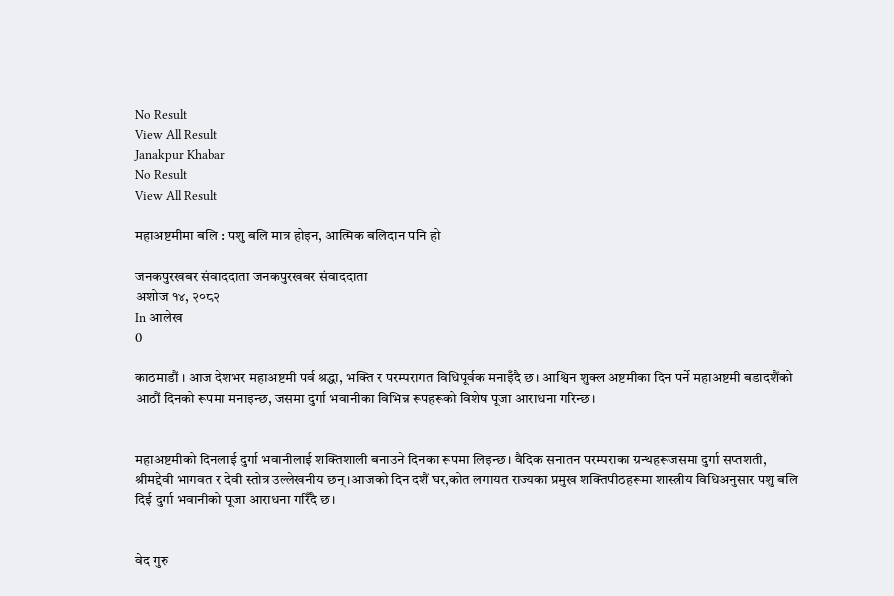No Result
View All Result
Janakpur Khabar
No Result
View All Result

महाअष्टमीमा बलि : पशु बलि मात्र होइन, आत्मिक बलिदान पनि हो

जनकपुरखबर संवाददाता जनकपुरखबर संवाददाता
अशोज १४, २०८२
In आलेख
0

काठमाडौं । आज देशभर महाअष्टमी पर्व श्रद्धा, भक्ति र परम्परागत विधिपूर्वक मनाइँदै छ। आश्विन शुक्ल अष्टमीका दिन पर्ने महाअष्टमी बडादशैंको आठौं दिनको रूपमा मनाइन्छ, जसमा दुर्गा भवानीका विभिन्न रूपहरूको विशेष पूजा आराधना गरिन्छ।


महाअष्टमीको दिनलाई दुर्गा भवानीलाई शक्तिशाली बनाउने दिनका रूपमा लिइन्छ। वैदिक सनातन परम्पराका ग्रन्थहरूजसमा दुर्गा सप्तशती, श्रीमद्देवी भागवत र देवी स्तोत्र उल्लेखनीय छन् ।आजको दिन दशैं घर,कोत लगायत राज्यका प्रमुख शक्तिपीठहरूमा शास्त्रीय विधिअनुसार पशु बलि दिई दुर्गा भवानीको पूजा आराधना गरिँदै छ।


वेद गुरु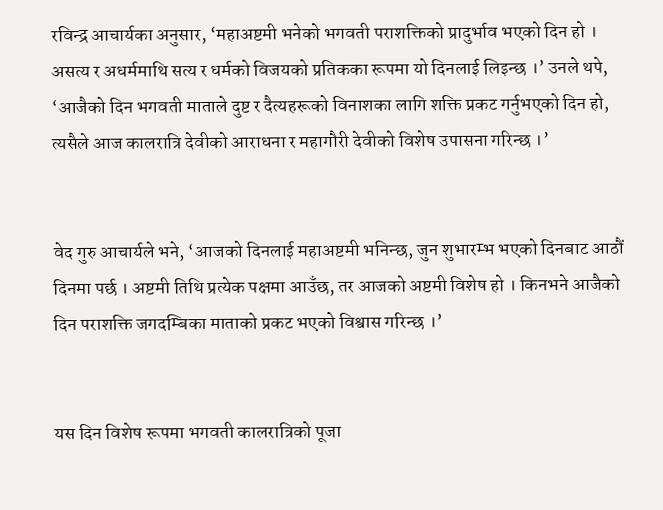रविन्द्र आचार्यका अनुसार, ‘महाअष्टमी भनेको भगवती पराशक्तिको प्रादुर्भाव भएको दिन हो । असत्य र अधर्ममाथि सत्य र धर्मको विजयको प्रतिकका रूपमा यो दिनलाई लिइन्छ ।’ उनले थपे, ‘आजैको दिन भगवती माताले दुष्ट र दैत्यहरूको विनाशका लागि शक्ति प्रकट गर्नुभएको दिन हो, त्यसैले आज कालरात्रि देवीको आराधना र महागौरी देवीको विशेष उपासना गरिन्छ ।’


वेद गुरु आचार्यले भने, ‘आजको दिनलाई महाअष्टमी भनिन्छ, जुन शुभारम्भ भएको दिनबाट आठौं दिनमा पर्छ । अष्टमी तिथि प्रत्येक पक्षमा आउँछ, तर आजको अष्टमी विशेष हो । किनभने आजैको दिन पराशक्ति जगदम्बिका माताको प्रकट भएको विश्वास गरिन्छ ।’


यस दिन विशेष रूपमा भगवती कालरात्रिको पूजा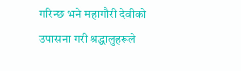गरिन्छ भने महागौरी देवीको उपासना गरी श्रद्धालुहरूले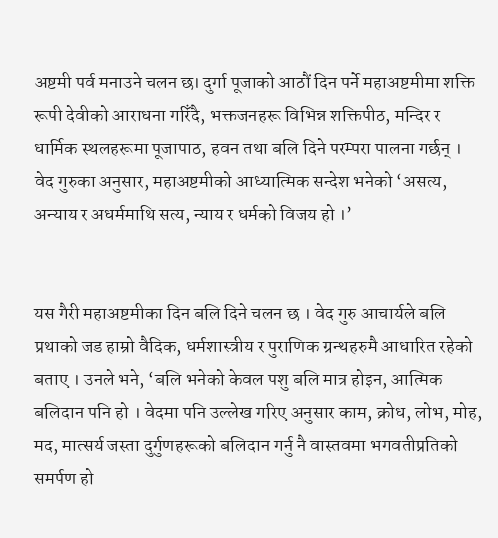अष्टमी पर्व मनाउने चलन छ। दुर्गा पूजाको आठौं दिन पर्ने महाअष्टमीमा शक्ति रूपी देवीको आराधना गरिँदै, भक्तजनहरू विभिन्न शक्तिपीठ, मन्दिर र धार्मिक स्थलहरूमा पूजापाठ, हवन तथा बलि दिने परम्परा पालना गर्छन् । वेद गुरुका अनुसार, महाअष्टमीको आध्यात्मिक सन्देश भनेको ‘असत्य, अन्याय र अधर्ममाथि सत्य, न्याय र धर्मको विजय हो ।’


यस गैरी महाअष्टमीका दिन बलि दिने चलन छ । वेद गुरु आचार्यले बलि प्रथाको जड हाम्रो वैदिक, धर्मशास्त्रीय र पुराणिक ग्रन्थहरुमै आधारित रहेको बताए । उनले भने, ‘बलि भनेको केवल पशु बलि मात्र होइन, आत्मिक बलिदान पनि हो । वेदमा पनि उल्लेख गरिए अनुसार काम, क्रोध, लोभ, मोह, मद, मात्सर्य जस्ता दुर्गुणहरूको बलिदान गर्नु नै वास्तवमा भगवतीप्रतिको समर्पण हो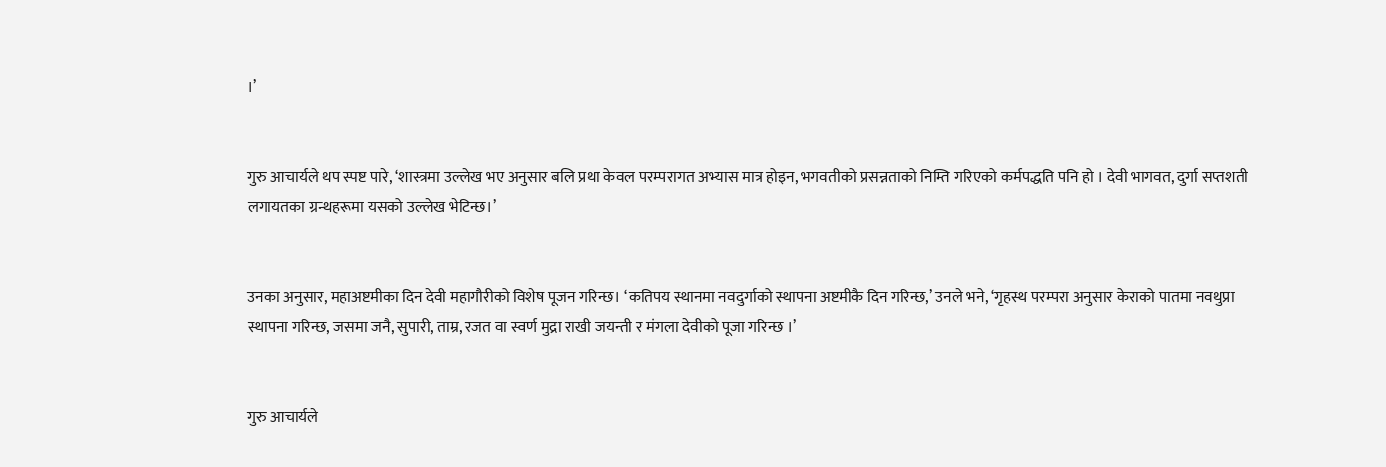।’


गुरु आचार्यले थप स्पष्ट पारे, ‘शास्त्रमा उल्लेख भए अनुसार बलि प्रथा केवल परम्परागत अभ्यास मात्र होइन, भगवतीको प्रसन्नताको निम्ति गरिएको कर्मपद्धति पनि हो । देवी भागवत, दुर्गा सप्तशती लगायतका ग्रन्थहरूमा यसको उल्लेख भेटिन्छ।’


उनका अनुसार, महाअष्टमीका दिन देवी महागौरीको विशेष पूजन गरिन्छ। ‘कतिपय स्थानमा नवदुर्गाको स्थापना अष्टमीकै दिन गरिन्छ,’ उनले भने, ‘गृहस्थ परम्परा अनुसार केराको पातमा नवथुप्रा स्थापना गरिन्छ, जसमा जनै, सुपारी, ताम्र, रजत वा स्वर्ण मुद्रा राखी जयन्ती र मंगला देवीको पूजा गरिन्छ ।’


गुरु आचार्यले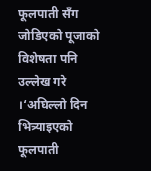फूलपाती सँग जोडिएको पूजाको विशेषता पनि उल्लेख गरे ।‘अघिल्लो दिन भित्र्याइएको फूलपाती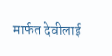मार्फत देवीलाई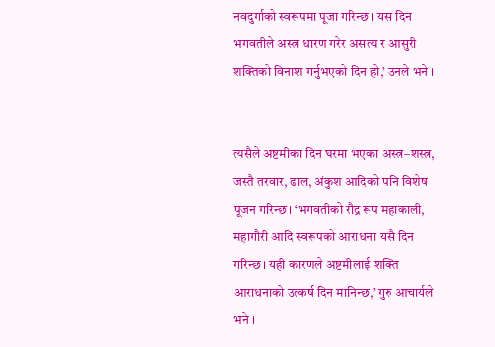नवदुर्गाको स्वरूपमा पूजा गरिन्छ। यस दिन भगवतीले अस्त्र धारण गरेर असत्य र आसुरी शक्तिको विनाश गर्नुभएको दिन हो,’ उनले भने ।


त्यसैले अष्टमीका दिन घरमा भएका अस्त्र–शस्त्र, जस्तै तरवार, ढाल, अंकुश आदिको पनि विशेष पूजन गरिन्छ। ‘भगवतीको रौद्र रूप महाकाली, महागौरी आदि स्वरूपको आराधना यसै दिन गरिन्छ। यही कारणले अष्टमीलाई शक्ति आराधनाको उत्कर्ष दिन मानिन्छ,’ गुरु आचार्यले भने ।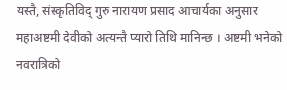यस्तै, संस्कृतिविद् गुरु नारायण प्रसाद आचार्यका अनुसार महाअष्टमी देवीको अत्यन्तै प्यारो तिथि मानिन्छ । अष्टमी भनेको नवरात्रिको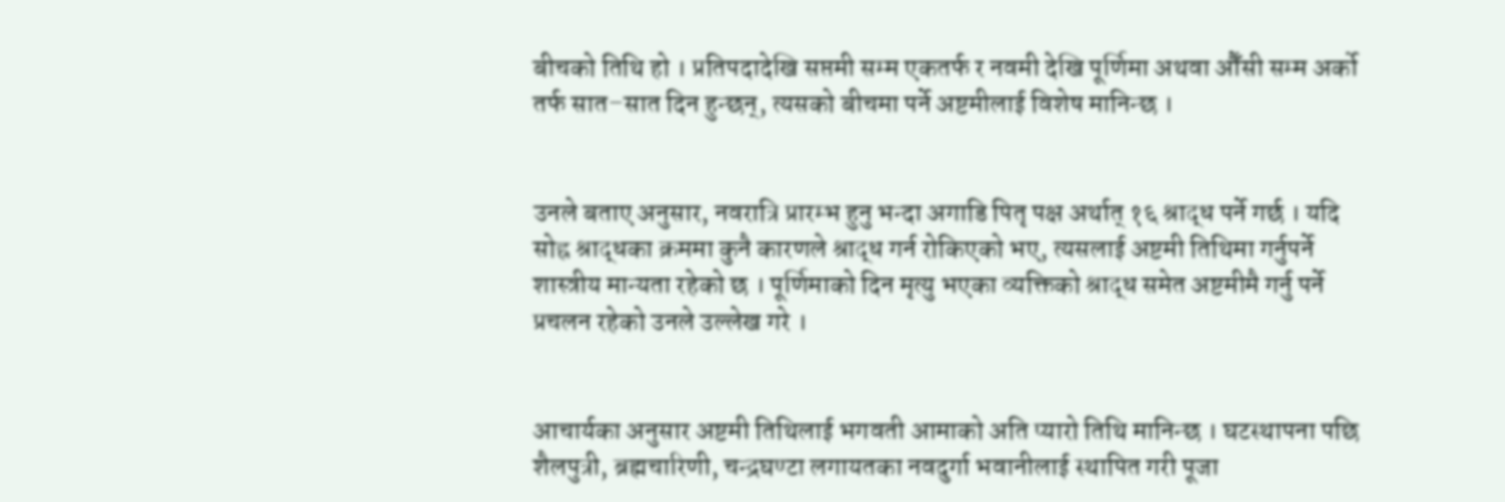बीचको तिथि हो । प्रतिपदादेखि सप्तमी सम्म एकतर्फ र नवमी देखि पूर्णिमा अथवा औँसी सम्म अर्को तर्फ सात–सात दिन हुन्छन्, त्यसको बीचमा पर्ने अष्टमीलाई विशेष मानिन्छ ।


उनले बताए अनुसार, नवरात्रि प्रारम्भ हुनु भन्दा अगाडि पितृ पक्ष अर्थात् १६ श्राद्ध पर्ने गर्छ । यदि सोह्र श्राद्धका क्रममा कुनै कारणले श्राद्ध गर्न रोकिएको भए, त्यसलाई अष्टमी तिथिमा गर्नुपर्ने शास्त्रीय मान्यता रहेको छ । पूर्णिमाको दिन मृत्यु भएका व्यक्तिको श्राद्ध समेत अष्टमीमै गर्नु पर्ने प्रचलन रहेको उनले उल्लेख गरे ।


आचार्यका अनुसार अष्टमी तिथिलाई भगवती आमाको अति प्यारो तिथि मानिन्छ । घटस्थापना पछि शैलपुत्री, ब्रह्मचारिणी, चन्द्रघण्टा लगायतका नवदुर्गा भवानीलाई स्थापित गरी पूजा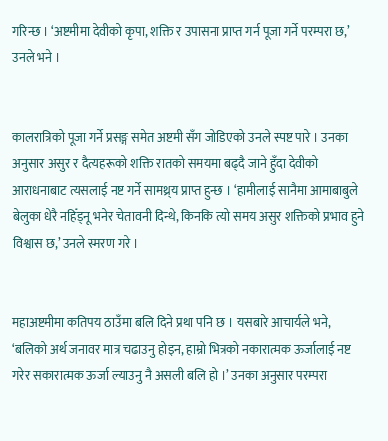गरिन्छ । ‘अष्टमीमा देवीको कृपा, शक्ति र उपासना प्राप्त गर्न पूजा गर्ने परम्परा छ,’ उनले भने ।


कालरात्रिको पूजा गर्ने प्रसङ्ग समेत अष्टमी सँग जोडिएको उनले स्पष्ट पारे । उनका अनुसार असुर र दैत्यहरूको शक्ति रातको समयमा बढ्दै जाने हुँदा देवीको आराधनाबाट त्यसलाई नष्ट गर्ने सामथ्र्य प्राप्त हुन्छ । ‘हामीलाई सानैमा आमाबाबुले बेलुका धेरै नहिँड्नू भनेर चेतावनी दिन्थे, किनकि त्यो समय असुर शक्तिको प्रभाव हुने विश्वास छ,’ उनले स्मरण गरे ।


महाअष्टमीमा कतिपय ठाउँमा बलि दिने प्रथा पनि छ । यसबारे आचार्यले भने, ‘बलिको अर्थ जनावर मात्र चढाउनु होइन, हाम्रो भित्रको नकारात्मक ऊर्जालाई नष्ट गरेर सकारात्मक ऊर्जा ल्याउनु नै असली बलि हो ।’ उनका अनुसार परम्परा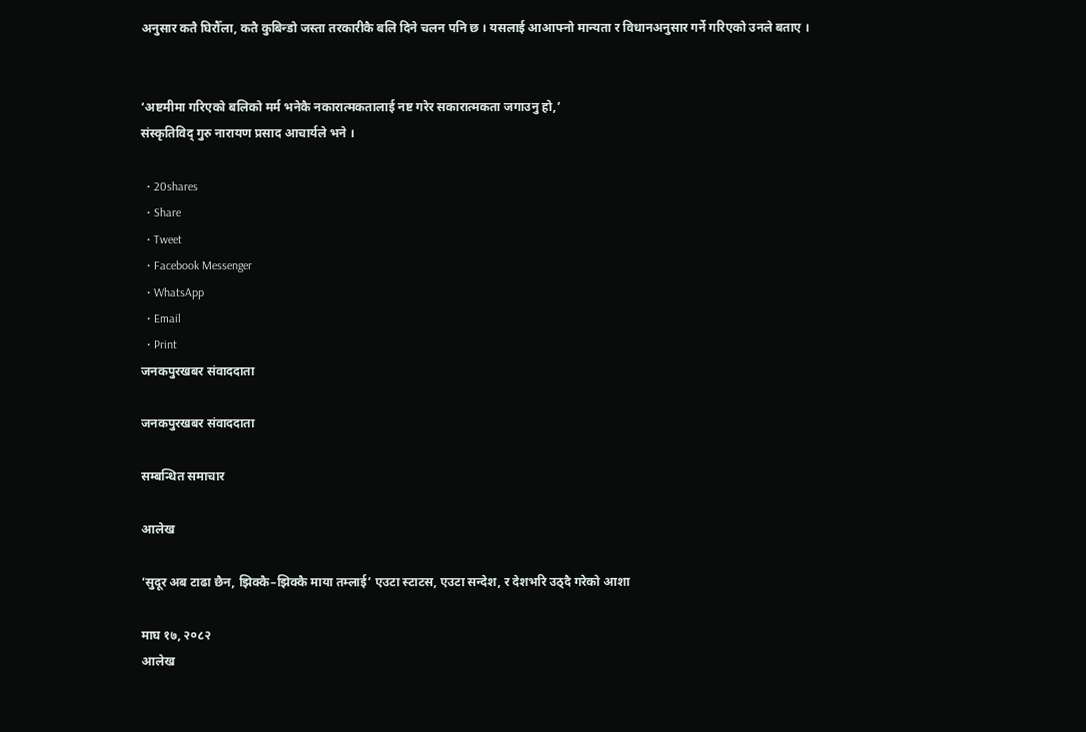अनुसार कतै घिरौँला, कतै कुबिन्डो जस्ता तरकारीकै बलि दिने चलन पनि छ । यसलाई आआफ्नो मान्यता र विधानअनुसार गर्ने गरिएको उनले बताए ।


‘अष्टमीमा गरिएको बलिको मर्म भनेकै नकारात्मकतालाई नष्ट गरेर सकारात्मकता जगाउनु हो,’
संस्कृतिविद् गुरु नारायण प्रसाद आचार्यले भने ।

  • 20shares
  • Share
  • Tweet
  • Facebook Messenger
  • WhatsApp
  • Email
  • Print
जनकपुरखबर संवाददाता

जनकपुरखबर संवाददाता

सम्बन्धित समाचार

आलेख

‘सुदूर अब टाढा छैन, झिक्कै–झिक्कै माया तम्लाई’ एउटा स्टाटस, एउटा सन्देश, र देशभरि उठ्दै गरेको आशा

माघ १७, २०८२
आलेख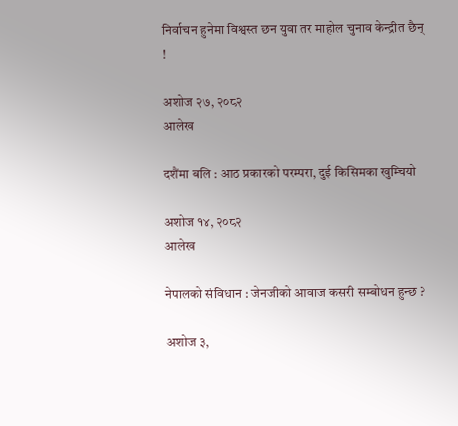निर्वाचन हुनेमा विश्वस्त छन युवा तर माहोल चुनाव केन्द्रीत छैन् !

अशोज २७, २०८२
आलेख

दशैंमा बलि : आठ प्रकारको परम्परा, दुई किसिमका खुम्चियो

अशोज १४, २०८२
आलेख

नेपालको संविधान : जेनजीको आवाज कसरी सम्बोधन हुन्छ ?

अशोज ३,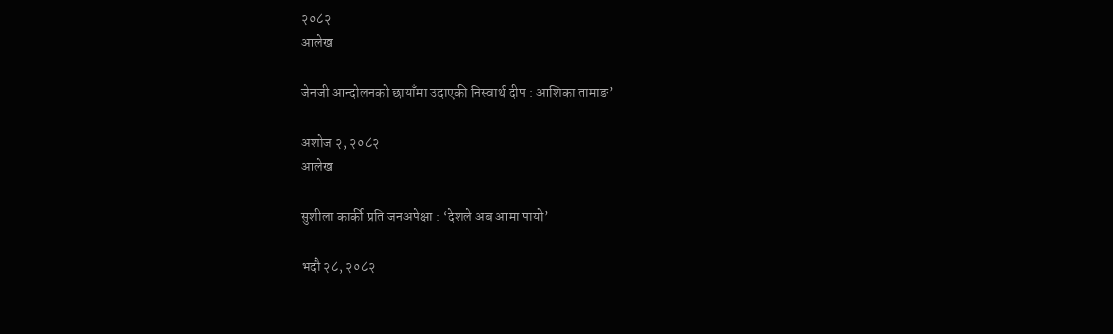२०८२
आलेख

जेनजी आन्दोलनको छायाँमा उदाएकी निस्वार्थ दीप : आशिका तामाङ’

अशोज २, २०८२
आलेख

सुशीला कार्की प्रति जनअपेक्षा : ‘देशले अब आमा पायो’

भदौ २८, २०८२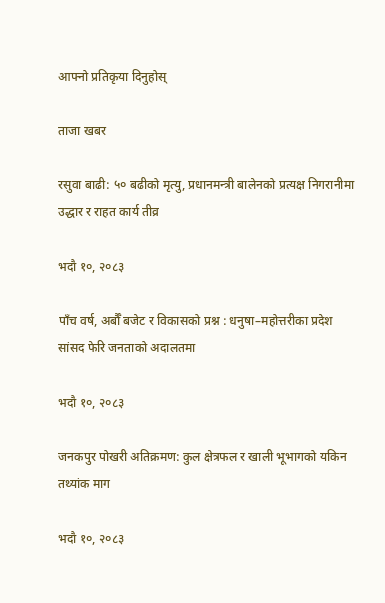आफ्नो प्रतिकृया दिनुहोस्

ताजा खबर

रसुवा बाढी: ५० बढीको मृत्यु, प्रधानमन्त्री बालेनको प्रत्यक्ष निगरानीमा उद्धार र राहत कार्य तीव्र

भदौ १०, २०८३

पाँच वर्ष, अर्बौँ बजेट र विकासको प्रश्न : धनुषा–महोत्तरीका प्रदेश सांसद फेरि जनताको अदालतमा

भदौ १०, २०८३

जनकपुर पोखरी अतिक्रमण: कुल क्षेत्रफल र खाली भूभागको यकिन तथ्यांक माग

भदौ १०, २०८३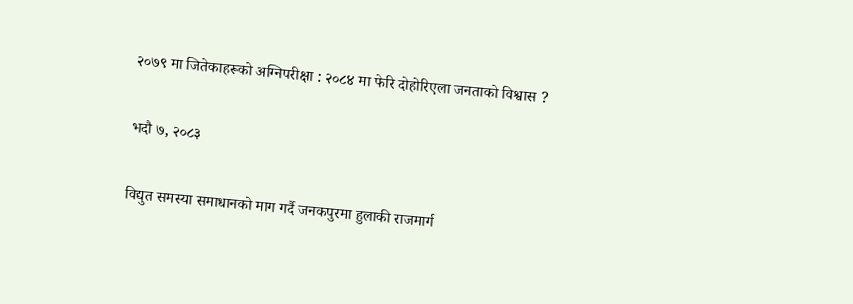२०७९ मा जितेकाहरूको अग्निपरीक्षा : २०८४ मा फेरि दोहोरिएला जनताको विश्वास ?

भदौ ७, २०८३

विद्युत समस्या समाधानको माग गर्दै जनकपुरमा हुलाकी राजमार्ग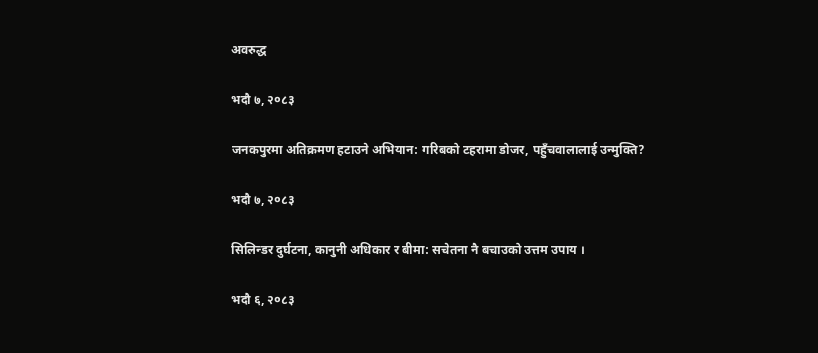अवरुद्ध

भदौ ७, २०८३

जनकपुरमा अतिक्रमण हटाउने अभियान: गरिबको टहरामा डोजर, पहुँचवालालाई उन्मुक्ति?

भदौ ७, २०८३

सिलिन्डर दुर्घटना, कानुनी अधिकार र बीमा: सचेतना नै बचाउको उत्तम उपाय ।

भदौ ६, २०८३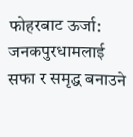फोहरबाट ऊर्जा: जनकपुरधामलाई सफा र समृद्ध बनाउने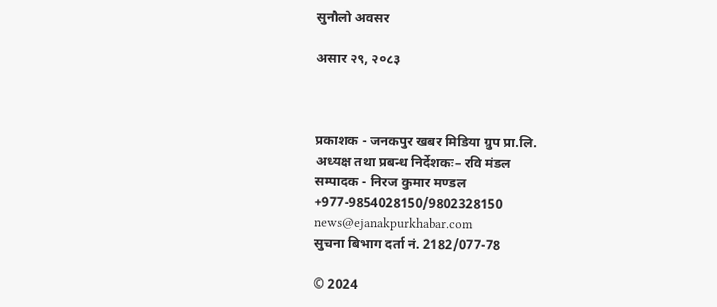सुनौलो अवसर

असार २९, २०८३



प्रकाशक - जनकपुर खबर मिडिया ग्रुप प्रा.लि.
अध्यक्ष तथा प्रबन्ध निर्देशकः– रवि मंडल
सम्पादक - निरज कुमार मण्डल
+977-9854028150/9802328150
news@ejanakpurkhabar.com
सुचना बिभाग दर्ता नं. 2182/077-78

© 2024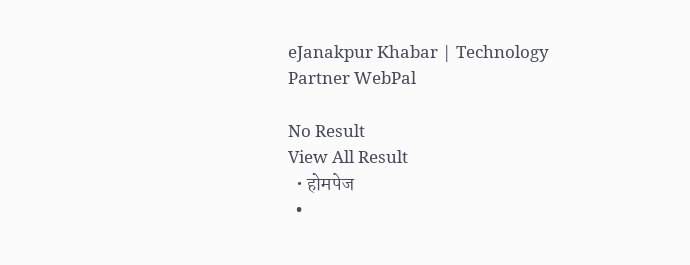eJanakpur Khabar | Technology Partner WebPal

No Result
View All Result
  • होमपेज
  •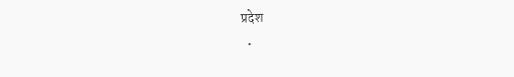प्रदेश
  •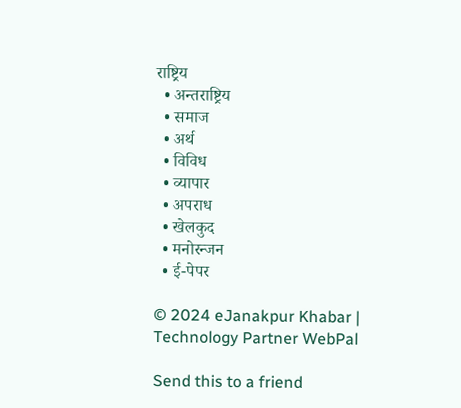राष्ट्रिय
  • अन्तराष्ट्रिय
  • समाज
  • अर्थ
  • विविध
  • व्यापार
  • अपराध
  • खेलकुद
  • मनोरन्जन
  • ई-पेपर

© 2024 eJanakpur Khabar | Technology Partner WebPal

Send this to a friend